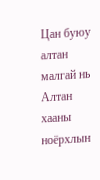Цан буюу алтан малгай нь Алтан хааны ноёрхлын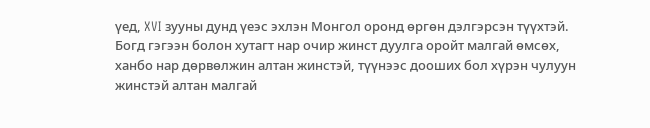үед, XVI зууны дунд үеэс эхлэн Монгол оронд өргөн дэлгэрсэн түүхтэй.
Богд гэгээн болон хутагт нар очир жинст дуулга оройт малгай өмсөх, ханбо нар дөрвөлжин алтан жинстэй, түүнээс дооших бол хүрэн чулуун жинстэй алтан малгай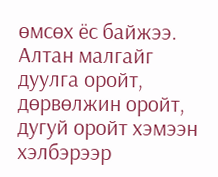өмсөх ёс байжээ.
Алтан малгайг дуулга оройт, дөрвөлжин оройт, дугуй оройт хэмээн хэлбэрээр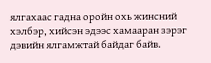ялгахаас гадна оройн охь жинсний хэлбэр, хийсэн эдээс хамааран зэрэг дэвийн ялгамжтай байдаг байв.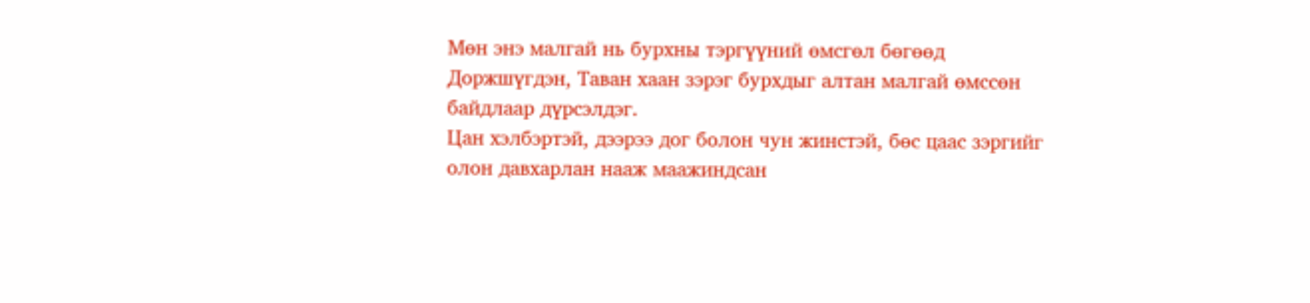Мөн энэ малгай нь бурхны тэргүүний өмсгөл бөгөөд Доржшүгдэн, Таван хаан зэрэг бурхдыг алтан малгай өмссөн байдлаар дүрсэлдэг.
Цан хэлбэртэй, дээрээ дог болон чун жинстэй, бөс цаас зэргийг олон давхарлан нааж маажиндсан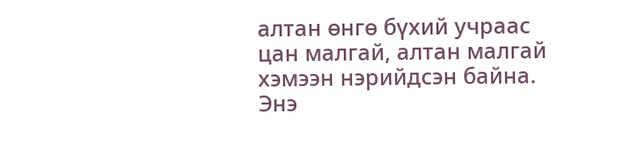алтан өнгө бүхий учраас цан малгай, алтан малгай хэмээн нэрийдсэн байна.
Энэ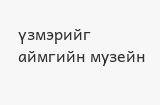үзмэрийг аймгийн музейн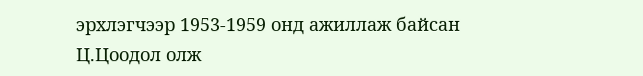эрхлэгчээр 1953-1959 онд ажиллаж байсан Ц.Цоодол олж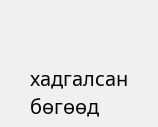хадгалсан бөгөөд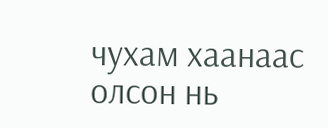чухам хаанаас олсон нь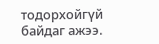тодорхойгүй байдаг ажээ.